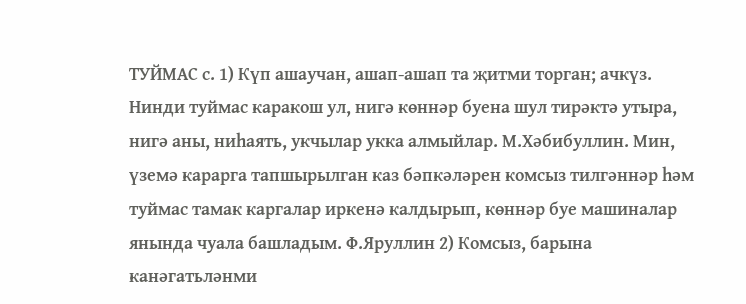ТУЙМАС с. 1) Күп ашаучан, ашап-ашап та җитми торган; ачкүз. Нинди туймас каракош ул, нигә көннәр буена шул тирәктә утыра, нигә аны, ниһаять, укчылар укка алмыйлар. М.Хәбибуллин. Мин, үземә карарга тапшырылган каз бәпкәләрен комсыз тилгәннәр һәм туймас тамак каргалар иркенә калдырып, көннәр буе машиналар янында чуала башладым. Ф.Яруллин 2) Комсыз, барына канәгатьләнми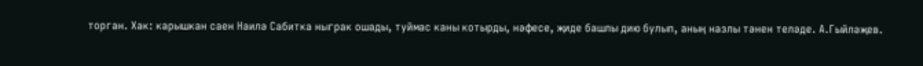торган. Хак: карышкан саен Наилә Сабитка ныграк ошады, туймас каны котырды, нәфесе, җиде башлы дию булып, аның назлы тәнен теләде. А.Гыйләҗев.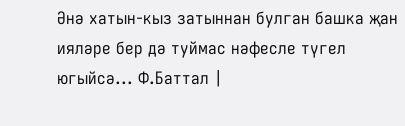Әнә хатын-кыз затыннан булган башка җан ияләре бер дә туймас нәфесле түгел югыйсә... Ф.Баттал |